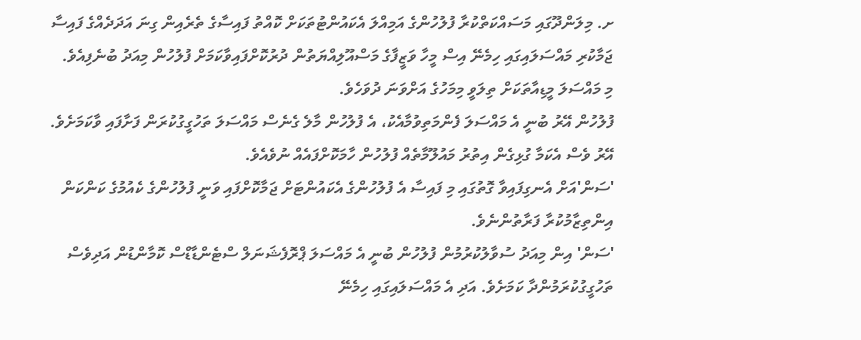ށ. މިލަންދޫގައި މަސައްކަތްކުރާ ފުލުހުންގެ އަމިއްލަ އެކައުންޓުތަކަށް ކޮއްތު ފައިސާގެ ތެރެއިން ގިނަ އަދަދެއްގެ ފައިސާ ޖަމާކުރި މައްސަލައިގައި ހިމެނޭ އިސް މީހާ ވަޒީފާގެ މަސްއޫލިއްޔަތުން ދުރުކޮށްފައިވާކަމަށް ފުލުހުން މިއަދު ބުނެފިއެވެ.
މި މައްސަލަ މީޑިއާތަކަށް ތިލަވީ މިމަހުގެ އަށްވަނަ ދުވަހެވެ.
ފުލުހުން އޭރު ބުނީ އެ މައްސަލަ ފެންމަތިވުމާއެކު، އެ ފުލުހުން މާލެ ގެނެސް މައްސަލަ ތަހުގީގުކުރަން ފަށާފައި ވާކަމަށެވެ. އޭރު ވެސް އެކަމާ ގުޅިގެން އިތުރު މައުލޫމާތެއް ފުލުހުން ހާމަކޮށްފައެއް ނުވެއެވެ.
'ސަން'އަށް އެނގިފައިވާ ގޮތުގައި މި ފައިސާ އެ ފުލުހުންގެ އެކައުންޓަށް ޖަމާކޮށްފައި ވަނީ ފުލުހުންގެ ކެއުމުގެ ކަންކަން އިންތިޒާމުކުރާ ފަރާތުންނެވެ.
'ސަން' އިން މިއަދު ސުވާލުކުރުމުން ފުލުހުން ބުނީ އެ މައްސަލަ ޕްރޮފެޝަނަލް ސްޓެންޑާޑްސް ކޮމާންޑުން އަދިވެސް ތަހުގީގުކުރަމުންދާ ކަމަށެވެ. އަދި އެ މައްސަލައިގައި ހިމެނޭ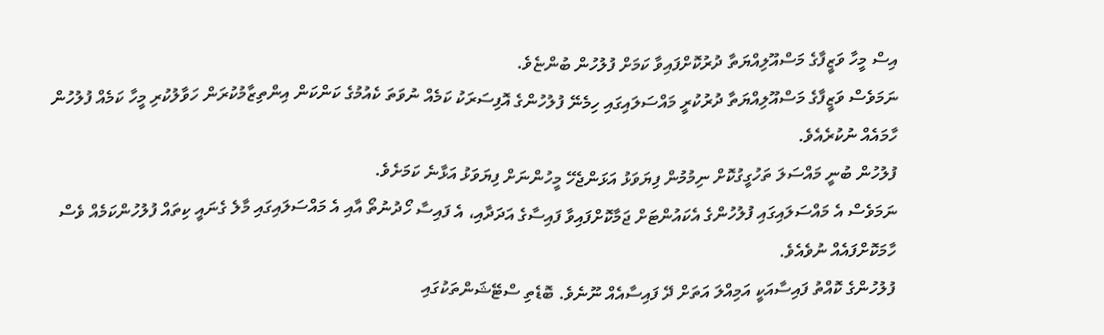އިސް މީހާ ވަޒީފާގެ މަސްއޫލިއްޔަތާ ދުރުކޮށްފައިވާ ކަމަށް ފުލުހުން ބުންޏެވެ.
ނަމަވެސް ވަޒީފާގެ މަސްއޫލިއްޔަތާ ދުރުކުރީ މައްސަލައިގައި ހިމެނޭ ފުލުހުންގެ އޮފިސަރަކު ކަމެއް ނުވަތަ ކެއުމުގެ ކަންކަން އިންތިޒާމުކުރަން ހަވާލުކުރި މީހާ ކަމެއް ފުލުހުން ހާމައެއް ނުކުރެއެވެ.
ފުލުހުން ބުނީ މައްސަލަ ތަހުގީގުކޮށް ނިމުމުން ފިޔަވަޅު އަޅަންޖެހޭ މީހުންނަށް ފިޔަވަޅު އަޅާނެ ކަމަށެވެ.
ނަމަވެސް އެ މައްސަލައިގައި ފުލުހުންގެ އެކައުންޓަށް ޖަމާކޮށްފައިވާ ފައިސާގެ އަދަދާއި، އެ ފައިސާ ހޯދުނުތޯ އާއި އެ މައްސަލައިގައި މާލެ ގެނައީ ކިތައް ފުލުހުންކަމެއް ވެސް ހާމަކޮށްފައެއް ނުވެއެވެ.
ފުލުހުންގެ ކޮއްތު ފައިސާއަކީ އަމިއްލަ އަތަށް ދޭ ފައިސާއެއް ނޫނެވެ. ބޮޑެތި ސްޓޭޝަންތަކުގައި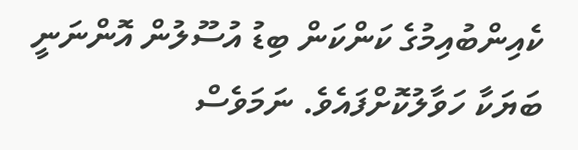ކެއިންބުއިމުގެ ކަންކަން ބިޑު އުސޫލުން އޮންނަނީ ބަޔަކާ ހަވާލުކޮށްފައެވެ. ނަމަވެސް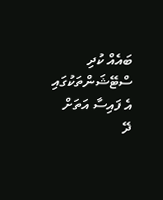ބައެއް ކުދި ސްޓޭޝަންތަކުގައި އެ ފައިސާ އަތަށް ދޭ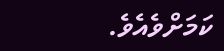ކަމަށްވެއެވެ.